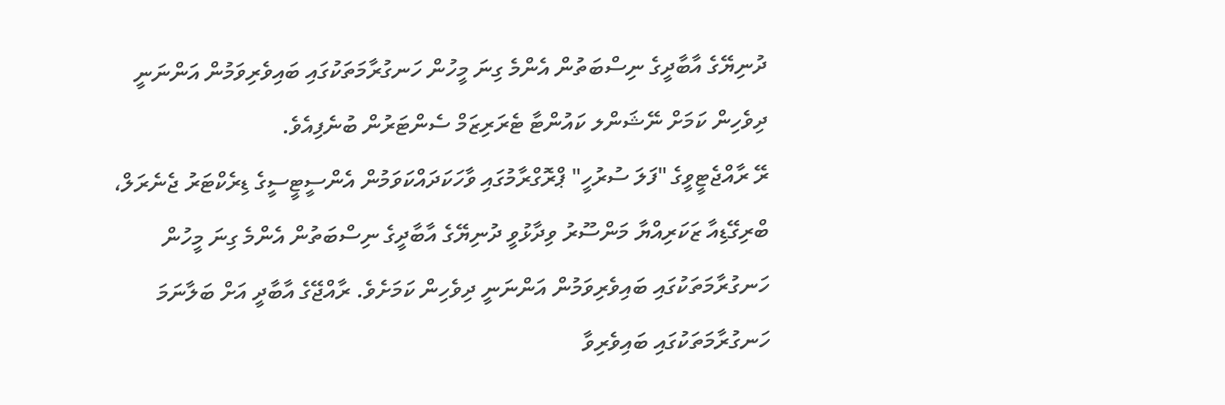ދުނިޔޭގެ އާބާދީގެ ނިސްބަތުން އެންމެ ގިނަ މީހުން ހަނގުރާމަތަކުގައި ބައިވެރިވަމުން އަންނަނީ ދިވެހިން ކަމަށް ނޭޝަންލ ކައުންޓާ ޓެރަރިޒަމް ސެންޓަރުން ބުނެފިއެވެ.
ރޭ ރާއްޖެޓީވީގެ "ފަލަ ސުރުހީ" ޕްރޮގްރާމުގައި ވާހަކަދައްކަވަމުން އެންސީޓީސީގެ ޑިރެކްޓަރު ޖެނެރަލް، ބްރިގޭޑިއާ ޒަކަރިއްޔާ މަންސޫރު ވިދާޅުވީ ދުނިޔޭގެ އާބާދީގެ ނިސްބަތުން އެންމެ ގިނަ މީހުން ހަނގުރާމަތަކުގައި ބައިވެރިވަމުން އަންނަނީ ދިވެހިން ކަމަށެވެ. ރާއްޖޭގެ އާބާދީ އަށް ބަލާނަމަ ހަނގުރާމަތަކުގައި ބައިވެރިވާ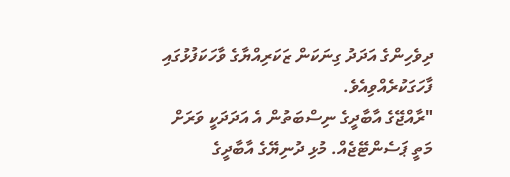ދިވެހިންގެ އަދަދު ގިނަކަން ޒަކަރިއްޔާގެ ވާހަކަފުޅުގައި ފާހަގަކުރެއްވިއެވެ.
"ރާއްޖޭގެ އާބާދީގެ ނިސްބަތުން އެ އަދަދަކީ ވަރަށް މަތީ ޕަސެންޓޭޖެއް. މުޅި ދުނިޔޭގެ އާބާދީގެ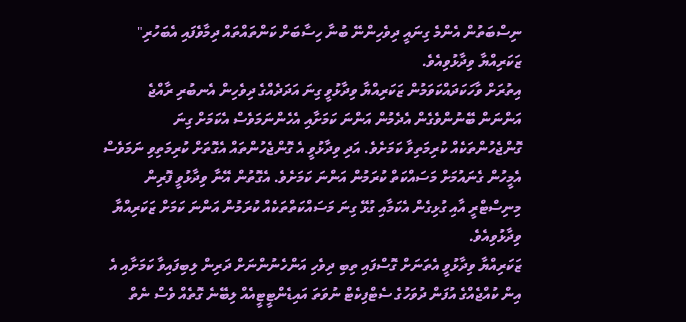ނިސްބަތުން އެންމެ ގިނައީ ދިވެހިންނޭ ބުނާ ހިސާބަށް ކަންތައްތައް ދިމާވެފައި އެބަހުރި" ޒަކަރިއްޔާ ވިދާޅުވިއެވެ.
އިތުރަށް ވާހަކަދައްކަވަމުން ޒަކަރިއްޔާ ވިދާޅުވީ ގިނަ އަދަދެއްގެ ދިވެހިން އެނބުރި ރާއްޖެ އަންނަން ބޭނުންވެގެން އެދެމުން އަންނަ ކަމަށާއި އެހެންނަމަވެސް އެކަމަށް ގިނަ ގޮންޖެހުންތަކެއް ކުރިމަތިވާ ކަމަށެވެ. އަދި ވިދާޅުވީ އެ ގޮންޖެހުންތައް އެގޮތަށް ކުރިމަތިވި ނަމަވެސް އެމީހުން ގެނައުމަށް މަސައްކަތް ކުރަމުން އަންނަ ކަމަށެވެ. އެގޮތުން އޭނާ ވިދާޅުވީ ފޮރިން މިނިސްޓްރީ އާއި ގުޅިގެން އެކަމާއި ގުޅޭ ގިނަ މަސައްކަތްތަކެއް ކުރަމުން އަންނަ ކަމަށް ޒަކަރިއްޔާ ވިދާޅުވިއެވެ.
ޒަކަރިއްޔާ ވިދާޅުވީ އެތަނަށް ގޮސްފައި ތިބި ދިވެހި އަންހެނުންނަށް ދަރިން ލިބިފައިވާ ކަމަށާއި އެ އިން ކުއްޖެއްގެ އުފަން ދުވަހުގެ ސެޓްފިކެޓް ނުވަތަ އައިޑެންޓީޓީއެއް ލިބޭނެ ގޮތެއް ވެސް ނެތް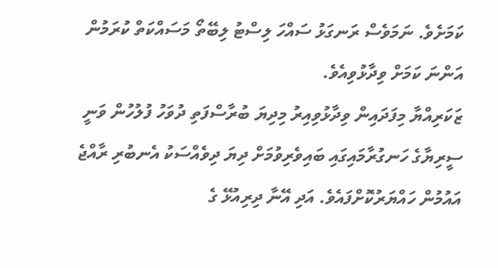ކަމަށެވެ. ނަމަވެސް ރަނގަޅު ސައްހަ ލިސްޓު ލިބޭތޯ މަސައްކަތް ކުރަމުން އަންނަ ކަމަށް ވިދާޅުވިއެވެ.
ޒަކަރިއްޔާ މިފަދައިން ވިދާޅުވިއިރު މިދިޔަ ބުރާސްފަތި ދުވަހު ފުލުހުން ވަނީ ސީރިޔާގެ ހަނގުރާމައިގައި ބައިވެރިވުމަށް ދިޔަ ދިވެއްސަކު އެނބުރި ރާއްޖެ އައުމުން ހައްޔަރުކޮށްފައެވެ. އަދި އޭނާ ދިރިއުޅޭ ގެ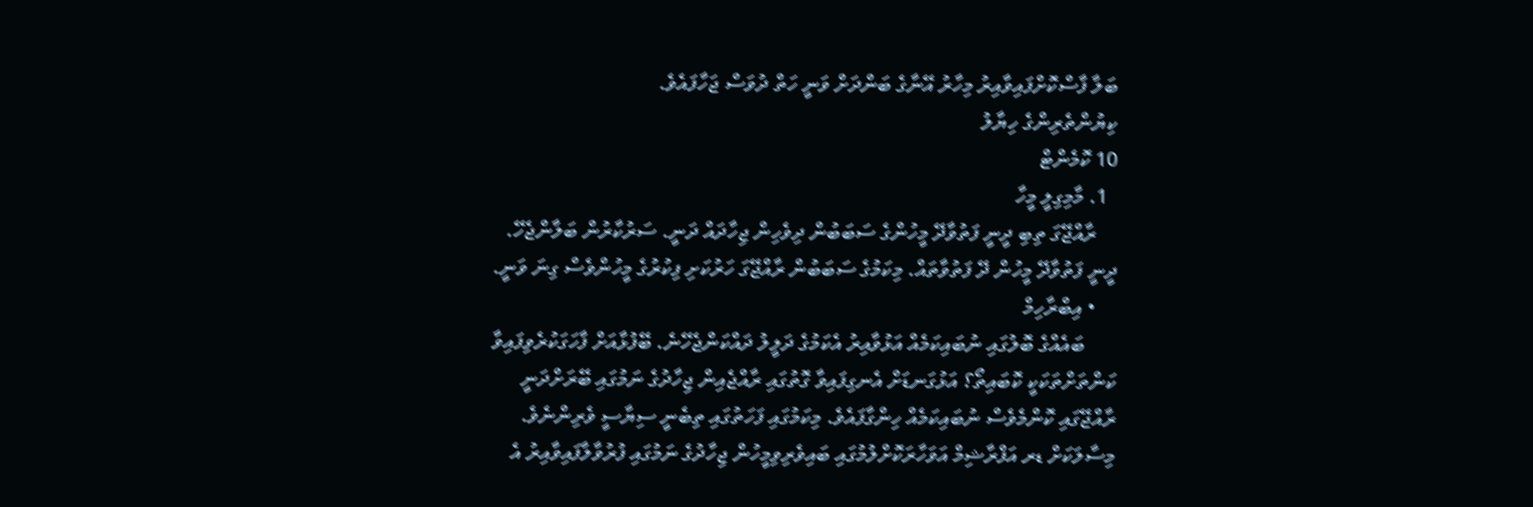ބަލާ ފާސްކޮށްފައިވާއިރު މިހާރު އޭނާގެ ބަންދަށް ވަނީ ހަތް ދުވަސް ޖަހާފައެވެ.
ކިޔުންތެރިންގެ ހިޔާލު
10 ކޮމެންޓް
  1. މާމިގިލީ މީހާ
    ރާއްޖޭގަ ތިބި ދީނީ ފަތުވާދޭ މީހުންގެ ސަބަބުން ދިވެހިން ޖިހާދައް ދަނީ. ސަރުކާރުން ބަލާންޖެހޭ. ދީނީ ފަތުވާދޭ މީހުން ދޭ ފަތުވާތައް. މިކަމުގެ ސަބަބުން ރާއްޖޭގަ ހަރުކަށި ފިކުރުގެ މީހުންވެސް ގިނަ ވަނީ.
    • އިބްރާހިމް
      ބައެއްގެ ބޮލުގައި ނުބައިކަމެއް އަޅުވާއިރު އެކަމުގެ ދަލީލު ދައްކަންޖެހޭނެ. ބޭފުޅާއަށް ފާހަގަކުރެވިފައިވާ ކަންތަށްތަކަކީ ކޮބައިތޯ؟ އަޅުގަނޑަށް އެނގިފައިވާ ގޮތުގައި ރާއްޖެއިން ޖިހާދުގެ ނަމުގައި ބޭރަށްދަނީ ރާއްޖޭގައި ކޮންމެވެސް ނުބައިކަމެއް ހިންގާފައެވެ. މިކަމުގައި ފަހަތުގައި ތިބެނީ ސިޔާސީ ވެރިންނެވެ. މިސާލަކަށް ޑރ އަފްރާޝިމް އަވަހާރަކޮށްލުމުގައި ބައިވެރިވިމީހުން ޖިހާދުގެ ނަމުގައި ފުރުވާލާފައިވާއިރު އެ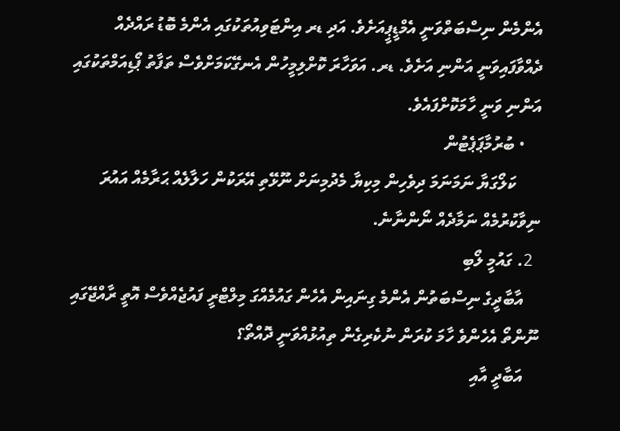އެންމެން ނިސްބަތްވަނީ އެމްޑީޕީއަށެވެ. އަދި ޑރ އިންޓަވިއުތަކުގައި އެންމެ ބޮޑު ރައްދެއް ދެއްވާފައިވަނީ އަންނި އަށެވެ. ޑރ. އަވަހާރަ ކޮށްލިމީހުން އެނގޭކަމަށްވެސް ތަފާތު ޕޯޑިއަމްތަކުގައި އަންނި ވަނީ ހާމަކޮށްފައެވެ.
    • ބުރުމާޕަޕެޓުން
      ކަލޯގަޔާ ނަމަނަމަ ދިވެހިން މިކިޔާ މެދުމިނަށް ނޫޅޭތި އޭރަކުން ހަލާލެއް ޙަރާމެއް އައުރަ ނިވާކުރުމެއް ނަމާދެއް ނޯންނާނެ.
  2. ގައުމީ ލޯބި
    އާބާދީގެ ނިސްބަތުން އެންމެ ގިނައިން އެހެން ގައުމެއްގަ މިލްޓްރީ ފައުޖެއްވެސް އޮތީ ރާއްޖޭގައި ނޫންތޯ އެހެންވެ ހާމަ ކުރަން ނުކެރިގެން ތިއުޅުއްވަނީ ދޮއްތޯ؟
    އަބާދީ އާއި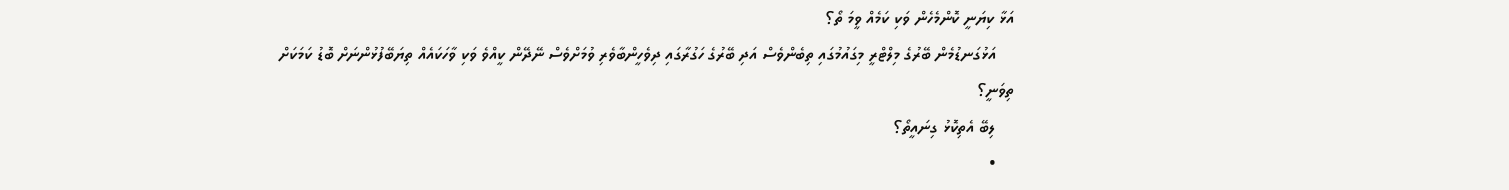އަޅާ ކިޔަނީ ކޮންމެހެން ވަކި ކަމެއް ވީމަ ތޯ؟
    އަޅުގަނޑުމެން ބޭރުގެ މިލްޓްރީ މިގައުމުގައި ތިބެންވެސް އަދި ބޭރުގެ ހަގުރާގައި ދިވެހީންބާވެރި ވުމަށްވެސް ނޭދޭން ކީއްވެ ވަކި ވާހަކައެއް ތިޔަބޭފުޅުންނަށް ބޮޑު ކަމަކަށް ތިވަނީ؟
    ލިބޭ އެތިކޮޅު ގިނައީތޯ؟
    •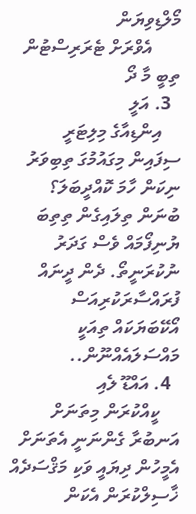މޯލްޑިވިޔަން
      އެވްރަށް ޓެރަރިސްޓުން ތިބީ މާ ދޯ
  3. އަލީ
    އިންޑިއާގެ މިލިޓަރީ ސިފައިން މިގައުމުގަ ތިބިވަރު ނިކަން ހާމަ ކޮއްދީބަލަ؟ ބުނަން ތިލައިގެން ތިތިބަ ޔުނިފޯމައް ވެސް ގަދަރު ނުކުރަނީތޯ. ދެން ދީނައް ފުރައްސާރަކުރިއަސް އޯކޭބަޔަކައް ތިއަކީ މައްސަލައެއްނޫން..
  4. އައްޑޫ ލެއި
    ކީއްކުރަން މިތަނަށް އަނބުރާ ގެންނަނީ އެތަނަށް އެމީހުން ދިޔައީ ވަކި މަޤްސަދެއް ޚާސިލްކުރަން އެކަން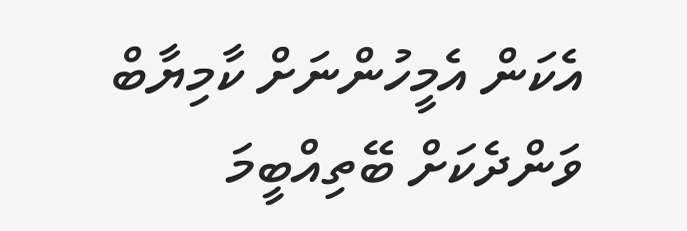އެކަން އެމީހުންނަށް ކާމިޔާބް ވަންދެކަށް ބޭތިއްބީމަ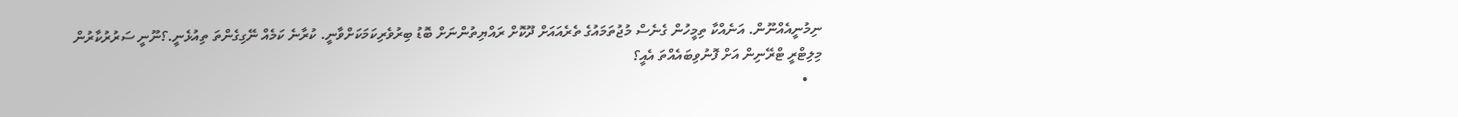ނިމުނީއެއްނޫން. އަނެއްކާ ތިމީހުން ގެނެސް މުޖުތަމައުގެ ތެރެއައަށް ދޫކޮށް ރައްޔިތުންނަށް ބޮޑު ބިރުވެރިކަމަކަށްވާނީ. ކުރާނެ ކަމެއް ނޭގިގެންތަ ތިއުޅެނީ.؟ނޫނީ ސަރުރުކާރުން މިލިޓްރީ ޓްރޭނިން އަށް ފޮނުވިބައެއްތަ އެއީ؟
    •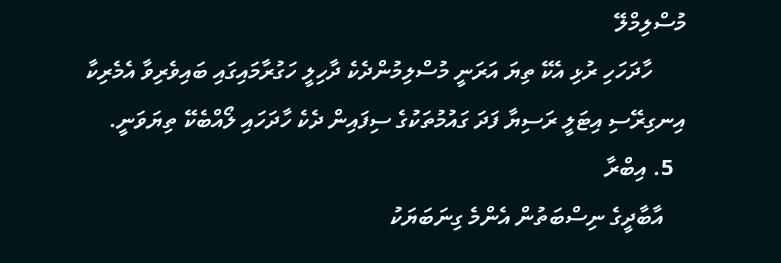މުސްލިމްލޭ
      ހާދަހަހި ރުޅި އެކޭ ތިޔަ އަރަނީ މުސްލިމުންދެކެ ދާހިލީ ހަގުރާމައިގައި ބައިވެރިވާ އެމެރިކާ އިނގިރޭސި އިޓަލީ ރަސިޔާ ފަދަ ގައުމުތަކުގެ ސިފައިން ދެކެ ހާދަހައި ލޯއްބެކޭ ތިޔަވަނީ.
  5. އިބްރާ
    އާބާދީގެ ނިސްބަތުން އެންމެ ގިނަބަޔަކު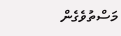މަސްތުވެގެން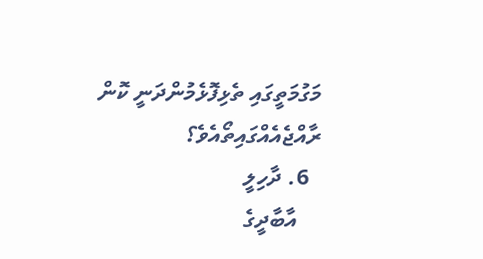މަގުމަތީގައި ތެޅިފޮޅެމުންދަނީ ކޮން ރާއްޖެއެއްގައިތޯއެވެ؟
  6. ދާހިލީ
    އާބާދީގެ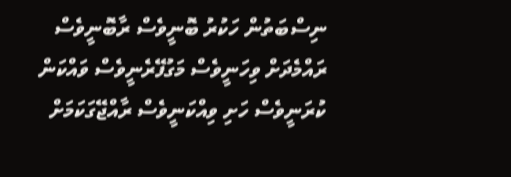ނިސްބަތުން ހަކުރު ބޮނީވެސް ރާބޮނީވެސް ރައްމެދަށް ވިހަނީވެސް މަގުފޭރެނީވެސް ވައްކަން ކުރަނީވެސް ހަށި ވިއްކަނީވެސް ރާއްޖޭގަކަމަށް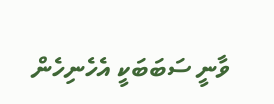ވާނީ ސަބަބަކީ އެހެނިހެން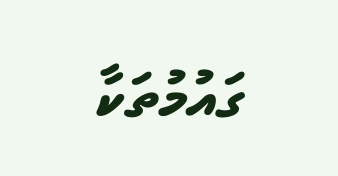ގައުމުތަކާ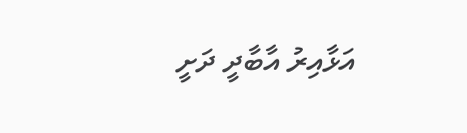އަޅާއިރު އާބާދީ ދަށީ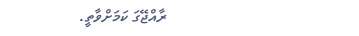ރާއްޖޭގަ ކަމަށްވާތީ.